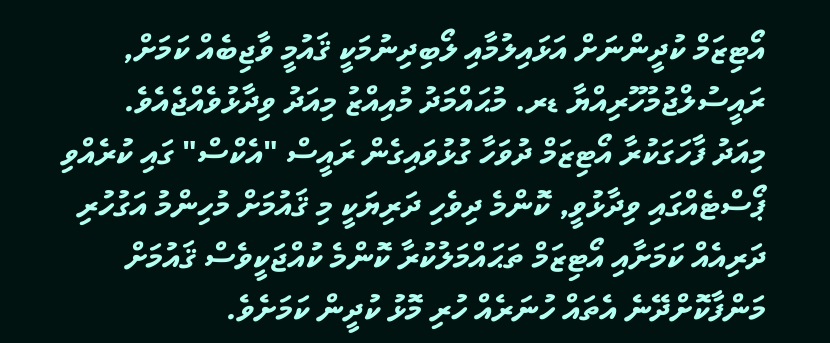އޯޓިޒަމް ކުދީންނަށް އަޅައިލުމާއި ލޯބިދިނުމަކީ ޤައުމީ ވާޖިބެއް ކަމަށް, ރައީސުލްޖުމުހޫރިއްޔާ ޑރ. މުޙައްމަދު މުއިއްޒު މިއަދު ވިދާޅުވެއްޖެއެވެ.
މިއަދު ފާހަގަކުރާ އޯޓިޒަމް ދުވަހާ ގުޅުވައިގެން ރައީސް "އެކްސް" ގައި ކުރެއްވި ޕޯސްޓެއްގައި ވިދާޅުވީ, ކޮންމެ ދިވެހި ދަރިޔަކީ މި ޤައުމަށް މުހިންމު އަގުހުރި ދަރިއެއް ކަމަށާއި އޯޓިޒަމް ތަޙައްމަލުކުރާ ކޮންމެ ކުއްޖަކީވެސް ޤައުމަށް މަންފާކޮށްދޭނެ އެތައް ހުނަރެއް ހުރި މޮޅު ކުދީން ކަމަށެވެ.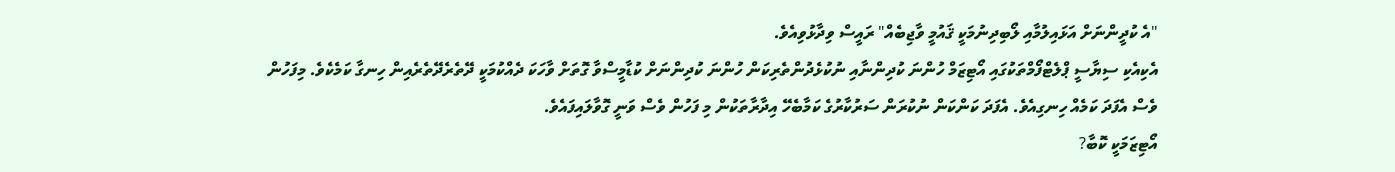"އެ ކުދީންނަށް އަޅައިލުމާއި ލޯބިދިނުމަކީ ޤައުމީ ވާޖިބެއް" ރައީސް ވިދާޅުވިއެވެ.
އެކިއެކި ސިޔާސީ ޕްލެޓްފޯމްތަކުގައި އޯޓިޒަމް ހުންނަ ކުދިންނާއި ނުކުޅެދުންތެރިކަން ހުންނަ ކުދިންނަށް ކުޑާމީސްވާ ގޮތަށް ވާހަކަ ދެއްކުމަކީ ދޭތެރެދޭތެރެއިން ހިނގާ ކަމެކެވެ. މިފަހުން ވެސް އެފަދަ ކަމެއް ހިނގިއެވެ. އެފަދަ ކަންކަން ނުކުރަން ސަރުކާރުގެ ކަމާބެހޭ އިދާރާތަކުން މި ފަހުން ވެސް ވަނީ ގޮވާލައިފައެވެ.
އޯޓިޒަމަކީ ކޮބާ?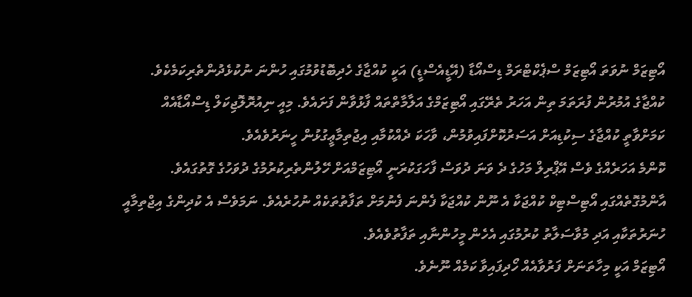އޯޓިޒަމް ނުވަތަ އޯޓިޒަމް ސްޕެކްޓްރަމް ޑިސްއޯޑާ (އޭޑީއެސްޑީ) އަކީ ކުއްޖާގެ ހެދިބޮޑުވުމުގައި ހުންނަ ނުކުޅެދުންތެރިކަމެކެވެ. ކުއްޖާގެ އުމުރުން ފުރަތަމަ ތިން އަހަރު ތެރޭގައި އޯޓިޒަމްގެ އަލާމާތްތައް ފާޅުވާން ފަށައެވެ. މިއީ ނިއުރޮލޮޖިކަލް ޑިސްއޯޑާއެއް ކަމަށްވާތީ ކުއްޖާގެ ސިކުޑިއަށް އަސަރުކޮށްފައިވުމުން، ވާހަކަ ދެއްކުމާއި އިޖުތިމާޢީގުޅުން ހީނަރުވެއެވެ.
ކޮންމެ އަހަރެއްގެ ވެސް އޭޕްރިލް މަހުގެ ދެ ވަނަ ދުވަސް ފާހަގަކުރަނީ އޯޓިޒަމްއަށް ހޭލުންތެރިކުރުމުގެ ދުވަހުގެ ގޮތުގައެވެ.
އާންމުގޮތެއްގައި އޯޓިސްޓިކް ކުއްޖަކާ އެ ނޫން ކުއްޖަކާ ފެންނަ ފެނުމަށް ތަފާތުތަކެއް ނުހުރެއެވެ. ނަމަވެސް އެ ކުދިންގެ އިޖްތިމާއީ ހުނަރުތަކާއި އަދި މުވާސަލާތު ކުރުމުގައި އެހެން މީހުންނާއި ތަފާތުވެއެވެ.
އޯޓިޒަމް އަކީ މިހާތަނަށް ފަރުވާއެއް ހޯދިފައިވާ ކަމެއް ނޫނެވެ.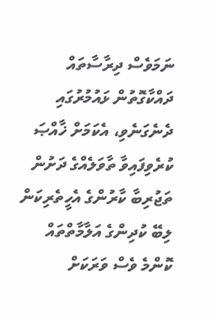ނަމަވެސް ދިރާސާތައް ދައްކާގޮތުން ޅައުމުރުގައި ދެނެގަނެވި، އެކަމަށް ޚާއްޞަ ކުރެވިފައިވާ ތާވަލެއްގެ ދަށުން ތަޖުރިބާ ކާރުންގެ އެހީތެރިކަން ލިބޭ ކުދިންގެ އަލާމާތްތައް ކޮންމެ ވެސް ވަރަކަށް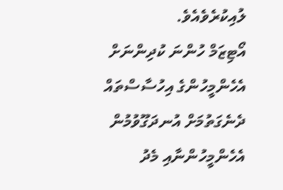ލުއިކުރެވެއެވެ.
އޯޓިޒަމް ހުންނަ ކުދިންނަށް އެހެންމީހުންގެ އިހުސާސްތައް ދެނެގަތުމަށް އުނދަގޫވުމުން އެހެންމީހުންނާއި މެދު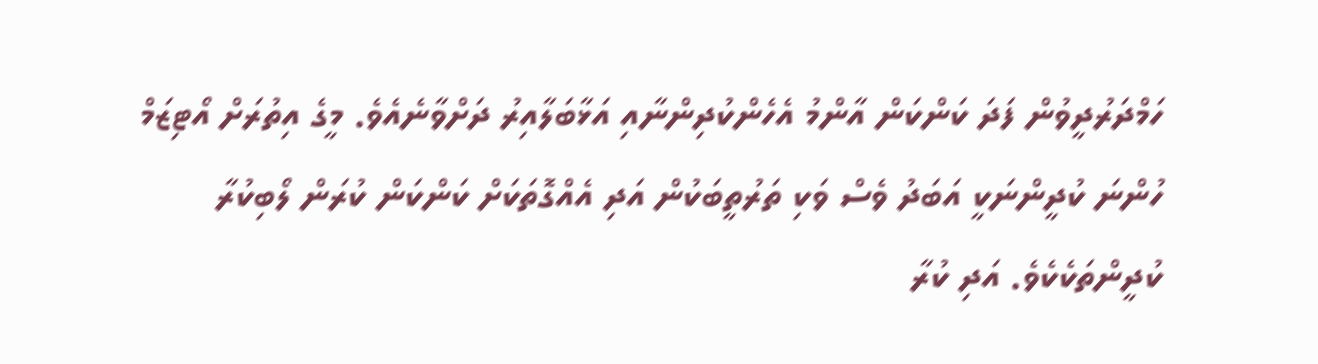ހަމްދަރުދީވުން ފަދަ ކަންކަން އާންމު އެހެންކުދިންނާއި އަޅާބަލާއިރު ދަށްވާނެއެވެ. މީގެ އިތުރަށް އޯޓިޒަމް ހުންނަ ކުދީންނަކީ އަބަދު ވެސް ވަކި ތަރުތީބަކުން އަދި އެއްގޮތަކަށް ކަންކަން ކުރަން ލޯބިކުރާ ކުދީންތަކެކެވެ. އަދި ކުރާ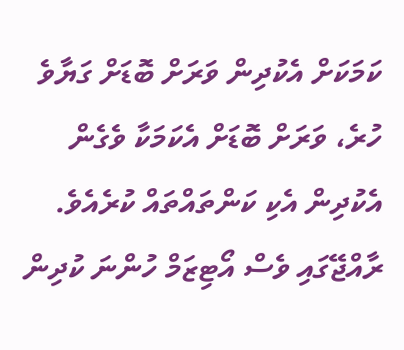ކަމަކަށް އެކުދިން ވަރަށް ބޮޑަށް ގަޔާވެ ހުރެ، ވަރަށް ބޮޑަށް އެކަމަކާ ވެގެން އެކުދިން އެކި ކަންތައްތައް ކުރެއެވެ.
ރާއްޖޭގައި ވެސް އޯޓިޒަމް ހުންނަ ކުދިން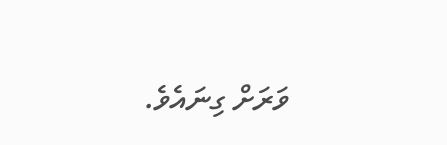ވަރަށް ގިނައެވެ.